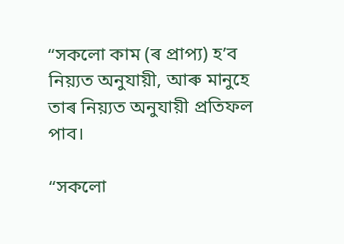“সকলো কাম (ৰ প্রাপ্য) হ’ব নিয়্যত অনুযায়ী, আৰু মানুহে তাৰ নিয়্যত অনুযায়ী প্রতিফল পাব।

“সকলো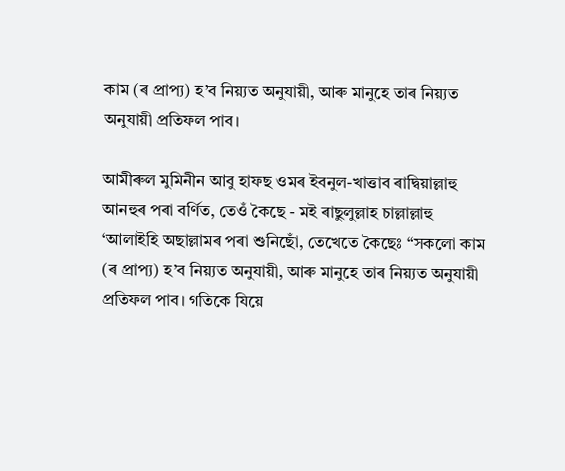কাম (ৰ প্রাপ্য) হ’ব নিয়্যত অনুযায়ী, আৰু মানুহে তাৰ নিয়্যত অনুযায়ী প্রতিফল পাব।

আমীৰুল মুমিনীন আবু হাফছ ওমৰ ইবনুল-খাত্তাব ৰাদ্বিয়াল্লাহু আনহুৰ পৰা বৰ্ণিত, তেওঁ কৈছে - মই ৰাছুলুল্লাহ চাল্লাল্লাহু ‘আলাইহি অছাল্লামৰ পৰা শুনিছোঁ, তেখেতে কৈছেঃ “সকলো কাম (ৰ প্রাপ্য) হ’ব নিয়্যত অনুযায়ী, আৰু মানুহে তাৰ নিয়্যত অনুযায়ী প্রতিফল পাব। গতিকে যিয়ে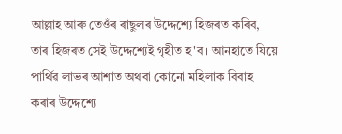আল্লাহ আৰু তেওঁৰ ৰাছুলৰ উদ্দেশ্যে হিজৰত কৰিব, তাৰ হিজৰত সেই উদ্দেশ্যেই গৃহীত হ'ব। আনহাতে যিয়ে পাৰ্থিৱ লাভৰ আশাত অথবা কোনো মহিলাক বিবাহ কৰাৰ উদ্দেশ্যে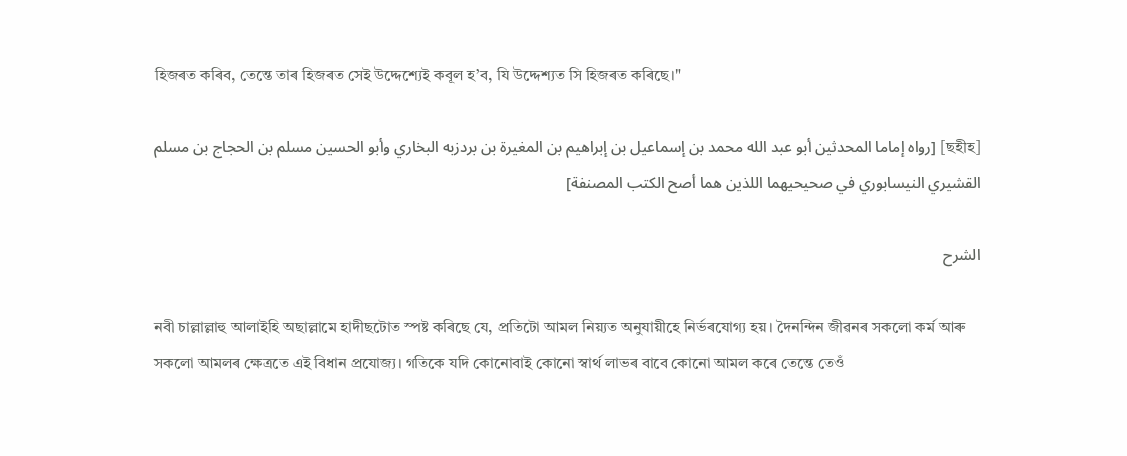হিজৰত কৰিব, তেন্তে তাৰ হিজৰত সেই উদ্দেশ্যেই কবূল হ’ব, যি উদ্দেশ্যত সি হিজৰত কৰিছে।"

[ছহীহ] [رواه إماما المحدثين أبو عبد الله محمد بن إسماعيل بن إبراهيم بن المغيرة بن بردزبه البخاري وأبو الحسين مسلم بن الحجاج بن مسلم القشيري النيسابوري في صحيحيهما اللذين هما أصح الكتب المصنفة]

الشرح

নবী চাল্লাল্লাহু আলাইহি অছাল্লামে হাদীছটোত স্পষ্ট কৰিছে যে, প্ৰতিটো আমল নিয়্যত অনুযায়ীহে নিৰ্ভৰযোগ্য হয়। দৈনন্দিন জীৱনৰ সকলো কৰ্ম আৰু সকলো আমলৰ ক্ষেত্ৰতে এই বিধান প্ৰযোজ্য। গতিকে যদি কোনোবাই কোনো স্বাৰ্থ লাভৰ বাবে কোনো আমল কৰে তেন্তে তেওঁ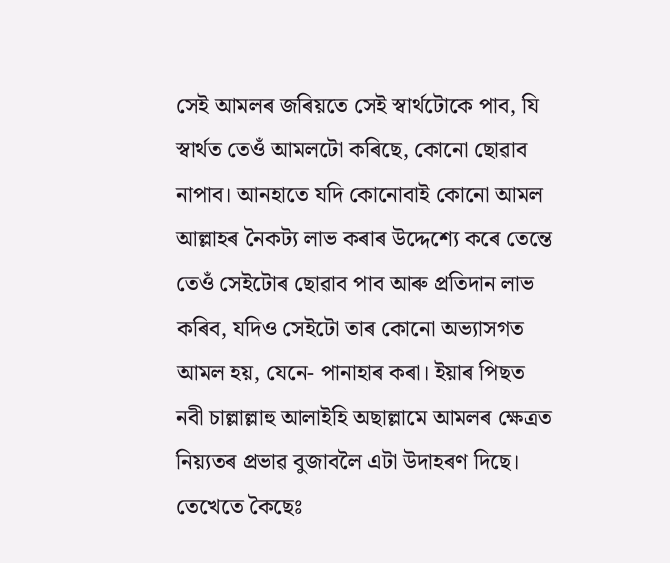সেই আমলৰ জৰিয়তে সেই স্বাৰ্থটোকে পাব, যি স্বাৰ্থত তেওঁ আমলটো কৰিছে, কোনো ছোৱাব নাপাব। আনহাতে যদি কোনোবাই কোনো আমল আল্লাহৰ নৈকট্য লাভ কৰাৰ উদ্দেশ্যে কৰে তেন্তে তেওঁ সেইটোৰ ছোৱাব পাব আৰু প্ৰতিদান লাভ কৰিব, যদিও সেইটো তাৰ কোনো অভ্যাসগত আমল হয়, যেনে- পানাহাৰ কৰা। ইয়াৰ পিছত নবী চাল্লাল্লাহু আলাইহি অছাল্লামে আমলৰ ক্ষেত্ৰত নিয়্যতৰ প্ৰভাৱ বুজাবলৈ এটা উদাহৰণ দিছে। তেখেতে কৈছেঃ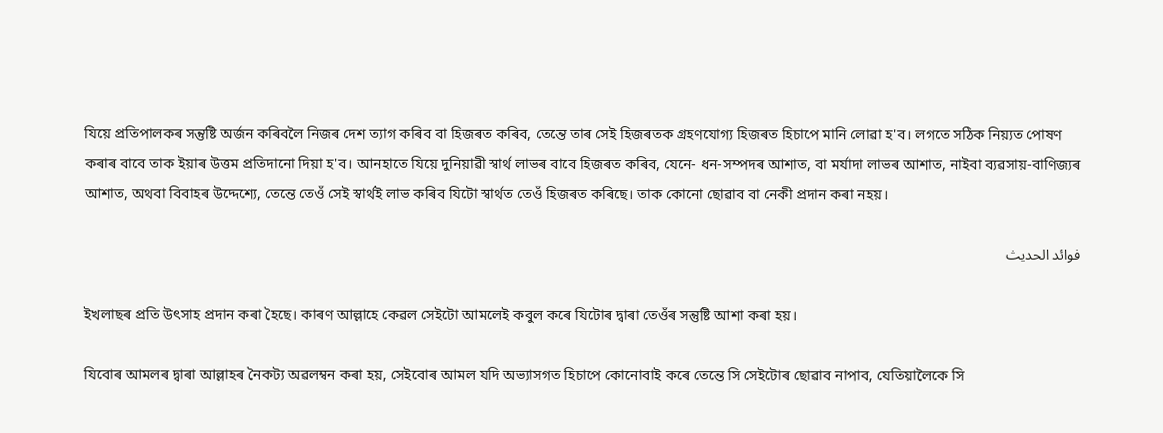যিয়ে প্ৰতিপালকৰ সন্তুষ্টি অৰ্জন কৰিবলৈ নিজৰ দেশ ত্যাগ কৰিব বা হিজৰত কৰিব, তেন্তে তাৰ সেই হিজৰতক গ্ৰহণযোগ্য হিজৰত হিচাপে মানি লোৱা হ'ব। লগতে সঠিক নিয়্যত পোষণ কৰাৰ বাবে তাক ইয়াৰ উত্তম প্ৰতিদানো দিয়া হ'ব। আনহাতে যিয়ে দুনিয়াৱী স্বাৰ্থ লাভৰ বাবে হিজৰত কৰিব, যেনে- ধন-সম্পদৰ আশাত, বা মৰ্যাদা লাভৰ আশাত, নাইবা ব্যৱসায়-বাণিজ্যৰ আশাত, অথবা বিবাহৰ উদ্দেশ্যে, তেন্তে তেওঁ সেই স্বাৰ্থই লাভ কৰিব যিটো স্বাৰ্থত তেওঁ হিজৰত কৰিছে। তাক কোনো ছোৱাব বা নেকী প্ৰদান কৰা নহয়।

فوائد الحديث

ইখলাছৰ প্রতি উৎসাহ প্রদান কৰা হৈছে। কাৰণ আল্লাহে কেৱল সেইটো আমলেই কবুল কৰে যিটোৰ দ্বাৰা তেওঁৰ সন্তুষ্টি আশা কৰা হয়।

যিবোৰ আমলৰ দ্বাৰা আল্লাহৰ নৈকট্য অৱলম্বন কৰা হয়, সেইবোৰ আমল যদি অভ্যাসগত হিচাপে কোনোবাই কৰে তেন্তে সি সেইটোৰ ছোৱাব নাপাব, যেতিয়ালৈকে সি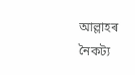আল্লাহৰ নৈকট্য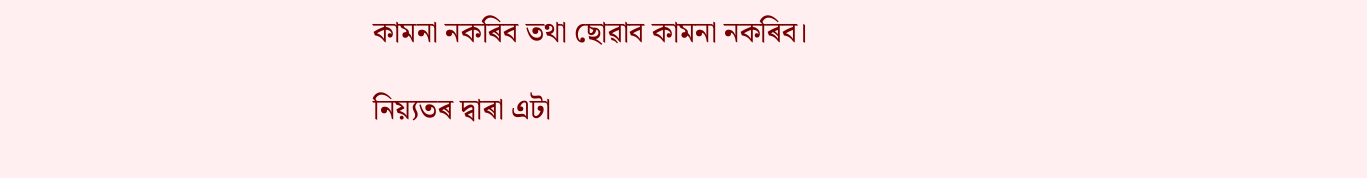কামনা নকৰিব তথা ছোৱাব কামনা নকৰিব।

নিয়্যতৰ দ্বাৰা এটা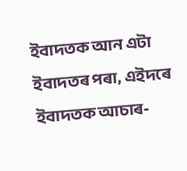ইবাদতক আন এটা ইবাদতৰ পৰা, এইদৰে ইবাদতক আচাৰ-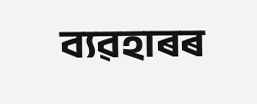ব্যৱহাৰৰ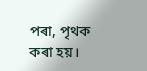পৰা, পৃথক কৰা হয়।